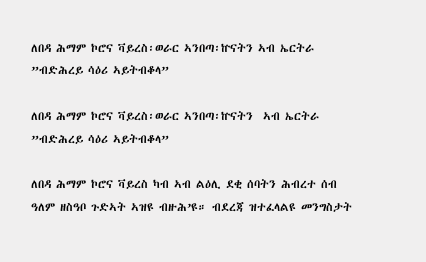ለበዳ ሕማም ኮሮና ቫይረስ፡ወራር ኣንበጣ፡ኵናትን ኣብ ኤርትራ ”ብድሕረይ ሳዕሪ ኣይትብቆላ”

ለበዳ ሕማም ኮሮና ቫይረስ፡ወራር ኣንበጣ፡ኵናትን  ኣብ ኤርትራ ”ብድሕረይ ሳዕሪ ኣይትብቆላ”

ለበዳ ሕማም ኮሮና ቫይረስ ካብ ኣብ ልዕሊ ደቂ ሰባትን ሕብረተ ሰብ ዓለም ዘስዓቦ ጉድኣት ኣዝዩ ብዙሕ’ዩ። ብደረጃ ዝተፈላልዩ መንግስታት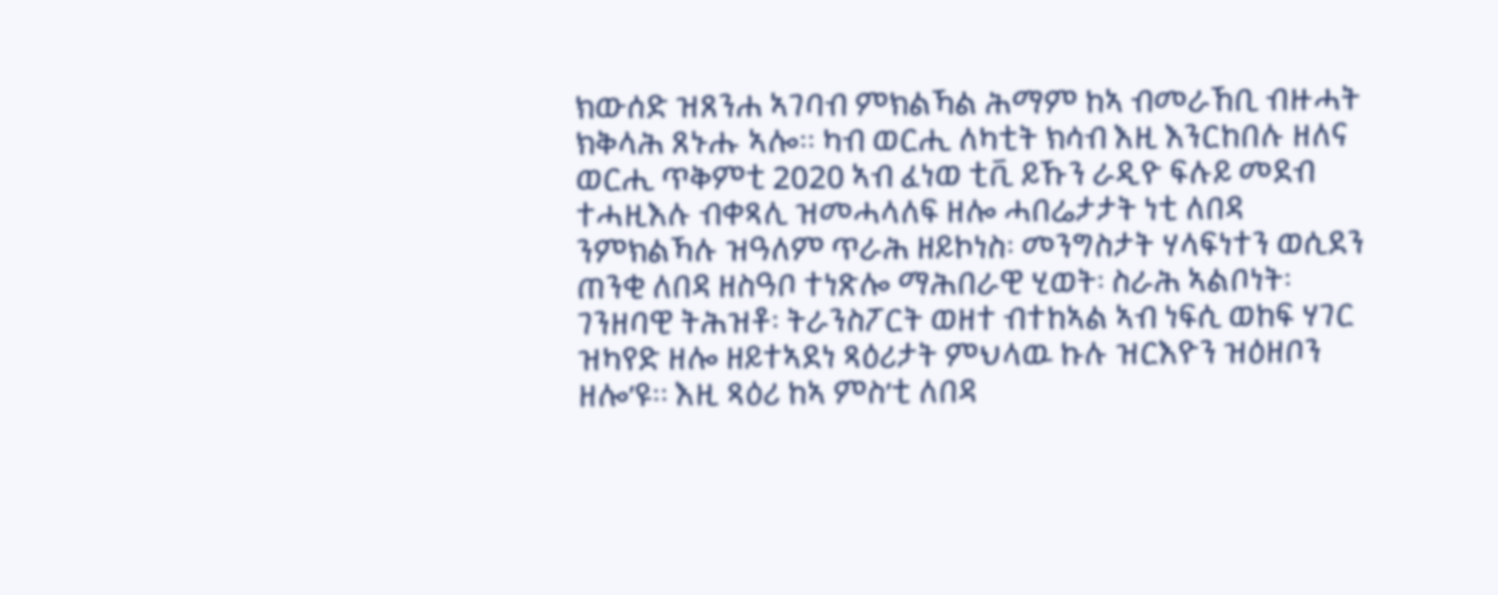ክውሰድ ዝጸንሐ ኣገባብ ምክልኻል ሕማም ከኣ ብመራኸቢ ብዙሓት ክቅላሕ ጸኑሑ ኣሎ። ካብ ወርሒ ለካቲት ክሳብ እዚ እንርከበሉ ዘለና ወርሒ ጥቅምቲ 2020 ኣብ ፈነወ ቲቪ ይኹን ራዲዮ ፍሉይ መደብ ተሓዚእሉ ብቀጻሊ ዝመሓላለፍ ዘሎ ሓበሬታታት ነቲ ለበዳ ንምክልኻሉ ዝዓለም ጥራሕ ዘይኮነስ፡ መንግስታት ሃላፍነተን ወሲደን ጠንቂ ለበዳ ዘስዓቦ ተነጽሎ ማሕበራዊ ሂወት፡ ስራሕ ኣልቦነት፡ ገንዘባዊ ትሕዝቶ፡ ትራንስፖርት ወዘተ ብተከኣል ኣብ ነፍሲ ወከፍ ሃገር ዝካየድ ዘሎ ዘይተኣደነ ጻዕሪታት ምህላዉ ኩሉ ዝርእዮን ዝዕዘቦን ዘሎ’ዩ። እዚ ጻዕሪ ከኣ ምስ’ቲ ለበዳ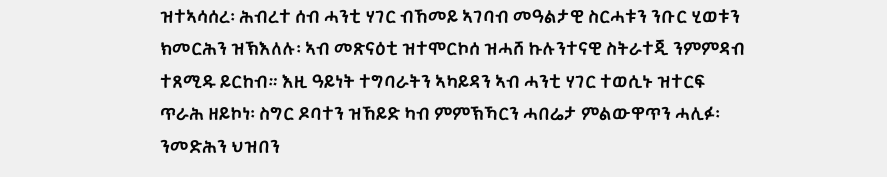ዝተኣሳሰረ፡ ሕብረተ ሰብ ሓንቲ ሃገር ብኸመይ ኣገባብ መዓልታዊ ስርሓቱን ንቡር ሂወቱን ክመርሕን ዝኽእለሉ፡ ኣብ መጽናዕቲ ዝተሞርኮሰ ዝሓሸ ኩሉንተናዊ ስትራተጂ ንምምዳብ ተጸሚዱ ይርከብ። እዚ ዓይነት ተግባራትን ኣካይዳን ኣብ ሓንቲ ሃገር ተወሲኑ ዝተርፍ ጥራሕ ዘይኮነ፡ ስግር ዶባተን ዝኸይድ ካብ ምምኽኻርን ሓበሬታ ምልውዋጥን ሓሊፉ፡ ንመድሕን ህዝበን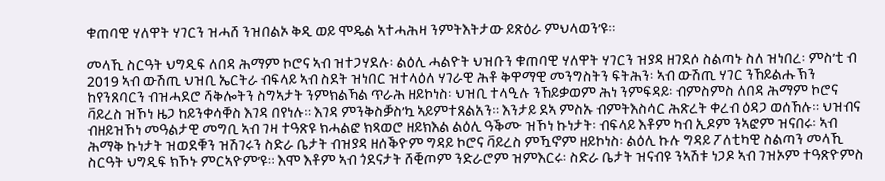ቁጠባዊ ሃለዋት ሃገርን ዝሓሸ ንዝበልኦ ቅዲ ወይ ሞዴል ኣተሓሕዛ ንምትእትታው ይጽዕራ ምህላወን’ዩ።

መላኺ ስርዓት ህግዲፍ ለበዳ ሕማም ኮሮና ኣብ ዝተጋሃደሉ፡ ልዕሊ ሓልዮት ህዝቡን ቁጠባዊ ሃለዋት ሃገርን ዝያዳ ዘገደሶ ስልጣኑ ስለ ዝነበረ፡ ምስ’ቲ ብ 2019 ኣብ ውሽጢ ህዝቢ ኤርትራ ብፍላይ ኣብ ስደት ዝነበር ዝተላዕለ ሃገራዊ ሕቶ ቅዋማዊ መንግስትን ፍትሕን፡ ኣብ ውሽጢ ሃገር ንኸይልሑኽን ከየንጸባርን ብዝሓደሮ ሻቅሎትን ስግኣታት ንምክልኻል ጥራሕ ዘይኮነስ፡ ህዝቢ ተላዒሉ ንኸይቃወም ሕነ ንምፍዳይ፡ ብምስምስ ለበዳ ሕማም ኮሮና ቫይረስ ዝኾነ ዜጋ ከይንቀሳቐስ እገዳ በየነሉ። እገዳ ምንቅስቓስ’ኳ ኣይምተጸልአን። እንታይ ደኣ ምስኡ ብምትእስሳር ሕጽረት ቀረብ ዕዳጋ ወሰኸሉ። ህዝብና ብዘይዝኾነ መዓልታዊ መግቢ ኣብ ገዛ ተዓጽዩ ክሓልፎ ክጻወሮ ዘይክእል ልዕሊ ዓቕሙ ዝኾነ ኩነታት፡ ብፍላይ እቶም ካብ ኢዶም ንኣፎም ዝናበሩ፡ ኣብ ሕማቅ ኩነታት ዝወደቑን ዝሽገሩን ስድራ ቤታት ብዝያዳ ዘሰቕዮም ግዳይ ኮሮና ቫይረስ ምዃኖም ዘይኮነስ፡ ልዕሊ ኩሉ ግዳይ ፖለቲካዊ ስልጣን መላኺ ስርዓት ህግዲፍ ክኾኑ ምርኣዮም’ዩ። እሞ እቶም ኣብ ጎደናታት ሸቒጦም ንድራሮም ዝምእርሩ፡ ስድራ ቤታት ዝናብዩ ንኣሽቱ ነጋዶ ኣብ ገዝኦም ተዓጽዮምስ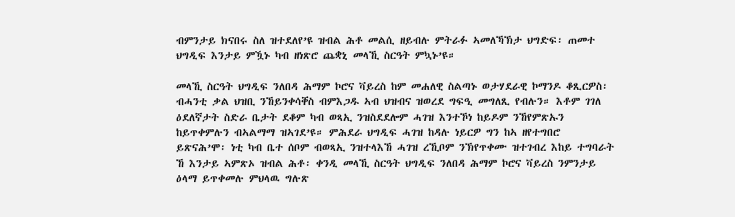ብምንታይ ክናበሩ ስለ ዝተደለየ’ዩ ዝብል ሕቶ መልሲ ዘይብሉ ምትራፉ ኣመለኻኽታ ህግድፍ፡ ጠመተ ህግዲፍ እንታይ ምዃኑ ካብ ዘነጽሮ ጨቋኒ መላኺ ስርዓት ምኳኑ’ዩ።

መላኺ ስርዓት ህግዲፍ ንለበዳ ሕማም ኮሮና ቫይረስ ከም መሐለዊ ስልጣኑ ወታሃደራዊ ኮማንዶ ቆጺርዎስ፡ ብሓንቲ ቃል ህዝቢ ንኸይንቀሳቐስ ብምእጋዱ ኣብ ህዝብና ዝወረደ ግፍዒ መግለጺ የብሉን። እቶም ገገለ ዕደለኛታት ስድራ ቤታት ደቆም ካብ ወጻኢ ንዝስደደሎም ሓገዝ እንተኾነ ከይዶም ንኸየምጽኡን ከይጥቀምሉን ብኣልማማ ዝኣገደ’ዩ። ምሕደራ ህግዲፍ ሓገዝ ከዳሉ ነይርዎ ግን ከኣ ዘየተግበሮ ይጽናሕ’ሞ፡ ነቲ ካብ ቤተ ሰቦም ብወጻኢ ንዝተላእኸ ሓገዝ ረኺቦም ንኽየጥቀሙ ዝተገብረ እከይ ተግባራት ኸ እንታይ ኣምጽኦ ዝብል ሕቶ፡ ቀንዲ መላኺ ስርዓት ህግዲፍ ንለበዳ ሕማም ኮሮና ቫይረስ ንምንታይ ዕላማ ይጥቀመሉ ምህላዉ ግሉጽ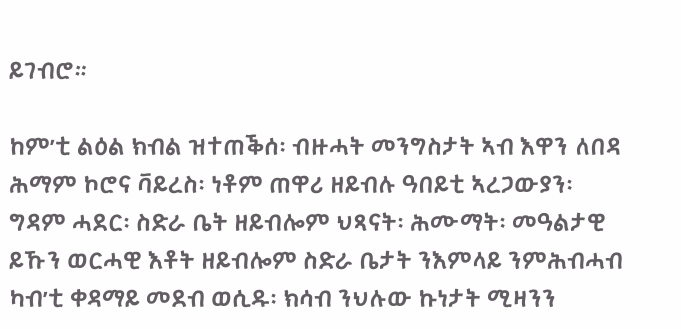ይገብሮ።

ከም’ቲ ልዕል ክብል ዝተጠቕሰ፡ ብዙሓት መንግስታት ኣብ እዋን ለበዳ ሕማም ኮሮና ቫይረስ፡ ነቶም ጠዋሪ ዘይብሉ ዓበይቲ ኣረጋውያን፡ ግዳም ሓደር፡ ስድራ ቤት ዘይብሎም ህጻናት፡ ሕሙማት፡ መዓልታዊ ይኹን ወርሓዊ እቶት ዘይብሎም ስድራ ቤታት ንእምላይ ንምሕብሓብ ካብ’ቲ ቀዳማይ መደብ ወሲዱ፡ ክሳብ ንህሉው ኩነታት ሚዛንን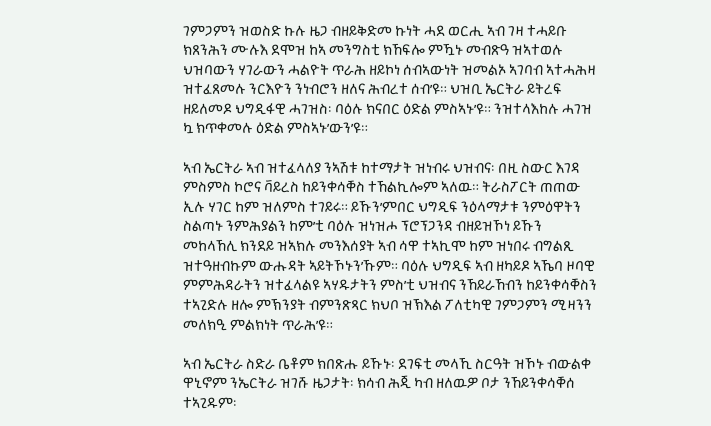ገምጋምን ዝወስድ ኩሉ ዜጋ ብዘይቅድመ ኩነት ሓደ ወርሒ ኣብ ገዛ ተሓይቡ ክጸንሕን ሙሉእ ደሞዝ ከኣ መንግስቲ ክኸፍሎ ምዃኑ መብጽዓ ዝኣተወሉ ህዝባውን ሃገራውን ሓልዮት ጥራሕ ዘይኮነ ሰብኣውነት ዝመልኦ ኣገባብ ኣተሓሕዛ ዝተፈጸመሉ ንርእዮን ንነብሮን ዘለና ሕብረተ ሰብ’ዩ። ህዝቢ ኤርትራ ይትረፍ ዘይለመዶ ህግዲፋዊ ሓገዝስ፡ ባዕሉ ክናበር ዕድል ምስኣኑ’ዩ። ንዝተላእከሉ ሓገዝ ኳ ክጥቀመሉ ዕድል ምስኣኑ’ውን’ዩ።

ኣብ ኤርትራ ኣብ ዝተፈላለያ ንኣሽቱ ከተማታት ዝነብሩ ህዝብና፡ በዚ ስውር እገዳ ምስምስ ኮሮና ቫይረስ ከይንቀሳቐስ ተኸልኪሎም ኣለዉ። ትራስፖርት ጠጠው ኢሉ ሃገር ከም ዝለምስ ተገይሩ። ይኹን’ምበር ህግዲፍ ንዕላማታቱ ንምዕዋትን ስልጣኑ ንምሕያልን ከም’ቲ ባዕሉ ዝነዝሖ ፕሮፕጋንዳ ብዘይዝኾነ ይኹን መከላኸሊ ክንደይ ዝኣክሉ መንእሰያት ኣብ ሳዋ ተኣኪሞ ከም ዝነበሩ ብግልጺ ዝተዓዘብኩም ውሑዳት ኣይትኾኑን’ኹም። ባዕሉ ህግዲፍ ኣብ ዘካይዶ ኣኼባ ዞባዊ ምምሕዳራትን ዝተፈላልዩ ኣሃዱታትን ምስ’ቲ ህዝብና ንኸይራኸብን ከይንቀሳቐስን ተኣጊድሉ ዘሎ ምኽንያት ብምንጽጻር ክህቦ ዝኽእል ፖለቲካዊ ገምጋምን ሚዛንን መለክዒ ምልክነት ጥራሕ’ዩ።

ኣብ ኤርትራ ስድራ ቤቶም ክበጽሑ ይኹኑ፡ ደገፍቲ መላኺ ስርዓት ዝኾኑ ብውልቀ ዋኒኖም ንኤርትራ ዝገሹ ዜጋታት፡ ክሳብ ሕጂ ካብ ዘለዉዎ ቦታ ንኸይንቀሳቐሰ ተኣጊዱም፡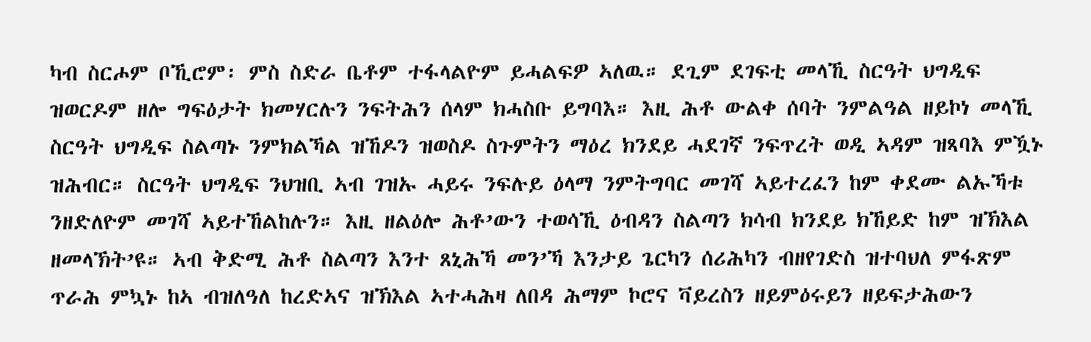ካብ ስርሖም ቦኺሮም፡ ምስ ስድራ ቤቶም ተፋላልዮም ይሓልፍዎ ኣለዉ። ደጊም ደገፍቲ መላኺ ስርዓት ህግዲፍ ዝወርዶም ዘሎ ግፍዕታት ክመሃርሉን ንፍትሕን ሰላም ክሓስቡ ይግባእ። እዚ ሕቶ ውልቀ ሰባት ንምልዓል ዘይኮነ መላኺ ስርዓት ህግዲፍ ስልጣኑ ንምክልኻል ዝኸዶን ዝወስዶ ስጉምትን ማዕረ ክንደይ ሓደገኛ ንፍጥረት ወዲ ኣዳም ዝጻባእ ምዃኑ ዝሕብር። ስርዓት ህግዲፍ ንህዝቢ ኣብ ገዝኡ ሓይሩ ንፍሉይ ዕላማ ንምትግባር መገሻ ኣይተረፈን ከም ቀደሙ ልኡኻቱ ንዘድለዮም መገሻ ኣይተኸልከሉን። እዚ ዘልዕሎ ሕቶ’ውን ተወሳኺ ዕብዳን ስልጣን ክሳብ ክንደይ ክኸይድ ከም ዝኽእል ዘመላኽት’ዩ። ኣብ ቅድሚ ሕቶ ስልጣን እንተ ጸኒሕኻ መን’ኻ እንታይ ጌርካን ሰሪሕካን ብዘየገድስ ዝተባህለ ምፋጽም ጥራሕ ምኳኑ ከኣ ብዝለዓለ ከረድኣና ዝኽእል ኣተሓሕዛ ለበዳ ሕማም ኮሮና ቫይረስን ዘይምዕሩይን ዘይፍታሕውን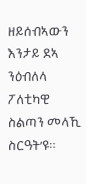ዘይሰብኣውን እንታይ ደኣ ንዕብለላ ፖለቲካዊ ስልጣን መላኺ ስርዓት’ዩ።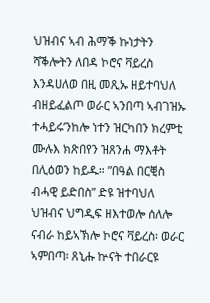ህዝብና ኣብ ሕማቕ ኩነታትን ሻቕሎትን ለበዳ ኮሮና ቫይረስ እንዳሀለወ በዚ መጺኡ ዘይተባህለ ብዘይፈልጦ ወራር ኣንበጣ ኣብገዝኡ ተሓይሩ’ንከሎ ነተን ዝርካበን ክረምቲ ሙሉእ ክጽበየን ዝጸንሐ ማእቶት በሊዕወን ከይዱ። ”በዓል በርቒስ ብሓዊ ይድበስ” ድዩ ዝተባህለ ህዝብና ህግዲፍ ዘእተወሎ ሰለሎ ናብራ ከይኣኽሎ ኮሮና ቫይረስ፡ ወራር ኣምበጣ፡ ጸኒሑ ኵናት ተበራርዩ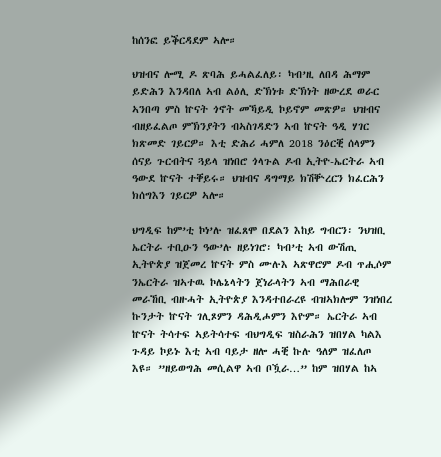ከሰንፎ ይቕርዳደም ኣሎ።

ህዝብና ሎሚ ዶ ጽባሕ ይሓልፈለይ፡ ካብ’ዚ ለበዳ ሕማም ይድሕን እንዳበለ ኣብ ልዕሊ ድኽነቱ ድኽነት ዘውረደ ወራር ኣንበጣ ምስ ኵናት ጎኖት መኻይዲ ኮይኖም መጽዎ። ህዝብና ብዘይፈልጦ ምኽንያትን ብኣስገዳድን ኣብ ኵናት ዓዲ ሃገር ክጽመድ ገይርዎ። እቲ ድሕሪ ሓምለ 2018 ንዕርቒ ሰላምን ሰናይ ጉርብትና ጓይላ ዝነበሮ ጎላጉል ዶብ ኢትዮ-ኤርትራ ኣብ ዓውደ ኵናት ተቐይሩ። ህዝብና ዳግማይ ክሽቝረርን ክፈርሕን ክሰግእን ገይርዎ ኣሎ።

ህግዲፍ ከም’ቲ ኮነ’ሉ ዝፈጸሞ በደልን እከይ ግብርን፡ ንህዝቢ ኤርትራ ተቢዑን ዓው’ሉ ዘይነገሮ፡ ካብ’ቲ ኣብ ውሽጢ ኢትዮጵያ ዝጀመረ ኵናት ምስ ሙሉእ ኣጽዋሮም ዶብ ጥሒሶም ንኤርትራ ዝኣተዉ ኮሌኔላትን ጀነራላትን ኣብ ማሕበራዊ መራኸቢ ብዙሓት ኢትዮጵያ እንዳተበራረዩ ብዝኣክሎም ንዝነበረ ኩንታት ኵናት ገሊጾምን ዳሕዲሖምን እዮም። ኤርትራ ኣብ ኵናት ትሳተፍ ኣይትሳተፍ ብህግዲፍ ዝስራሕን ዝበሃል ካልእ ጉዳይ ኮይኑ እቲ ኣብ ባይታ ዘሎ ሓቒ ኩሉ ዓለም ዝፈለጦ እዩ። ”ዘይወግሕ መሲልዋ ኣብ ቦዃራ…” ከም ዝበሃል ከኣ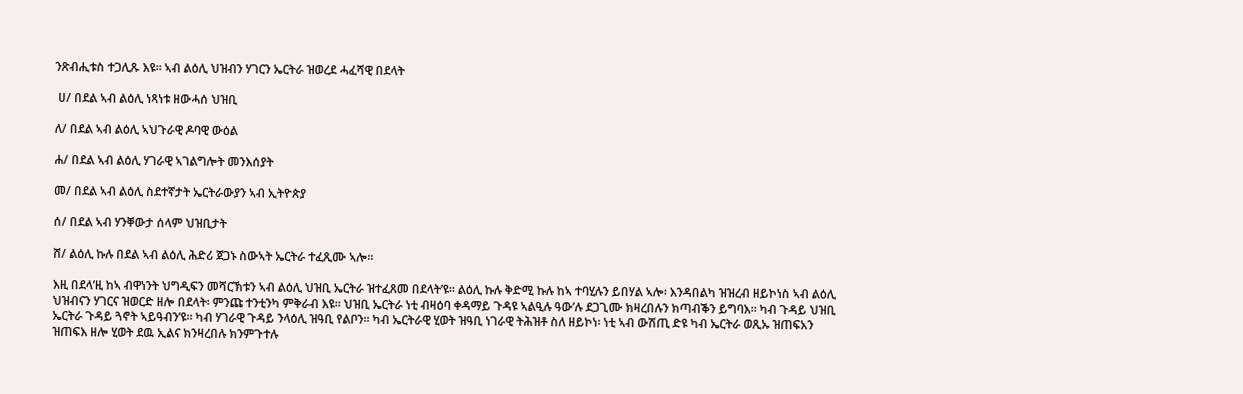ንጽብሒቱስ ተጋሊጹ እዩ። ኣብ ልዕሊ ህዝብን ሃገርን ኤርትራ ዝወረደ ሓፈሻዊ በደላት

 ሀ/ በደል ኣብ ልዕሊ ነጻነቱ ዘውሓሰ ህዝቢ

ለ/ በደል ኣብ ልዕሊ ኣህጉራዊ ዶባዊ ውዕል

ሐ/ በደል ኣብ ልዕሊ ሃገራዊ ኣገልግሎት መንእሰያት

መ/ በደል ኣብ ልዕሊ ስደተኛታት ኤርትራውያን ኣብ ኢትዮጵያ

ሰ/ በደል ኣብ ሃንቐውታ ሰላም ህዝቢታት

ሸ/ ልዕሊ ኩሉ በደል ኣብ ልዕሊ ሕድሪ ጀጋኑ ስውኣት ኤርትራ ተፈጺሙ ኣሎ።

እዚ በደላ’ዚ ከኣ ብዋነንት ህግዲፍን መሻርኽቱን ኣብ ልዕሊ ህዝቢ ኤርትራ ዝተፈጸመ በደላት’ዩ። ልዕሊ ኩሉ ቅድሚ ኩሉ ከኣ ተባሂሉን ይበሃል ኣሎ፡ እንዳበልካ ዝዝረብ ዘይኮነስ ኣብ ልዕሊ ህዝብናን ሃገርና ዝወርድ ዘሎ በደላት፡ ምንጩ ተንቲንካ ምቅራብ እዩ። ህዝቢ ኤርትራ ነቲ ብዛዕባ ቀዳማይ ጉዳዩ ኣልዒሉ ዓው’ሉ ደጋጊሙ ክዛረበሉን ክጣብቕን ይግባእ። ካብ ጉዳይ ህዝቢ ኤርትራ ጉዳይ ጓኖት ኣይዓብን’ዩ። ካብ ሃገራዊ ጉዳይ ንላዕሊ ዝዓቢ የልቦን። ካብ ኤርትራዊ ሂወት ዝዓቢ ነገራዊ ትሕዝቶ ስለ ዘይኮነ፡ ነቲ ኣብ ውሽጢ ድዩ ካብ ኤርትራ ወጺኡ ዝጠፍአን ዝጠፍእ ዘሎ ሂወት ደዉ ኢልና ክንዛረበሉ ክንምጉተሉ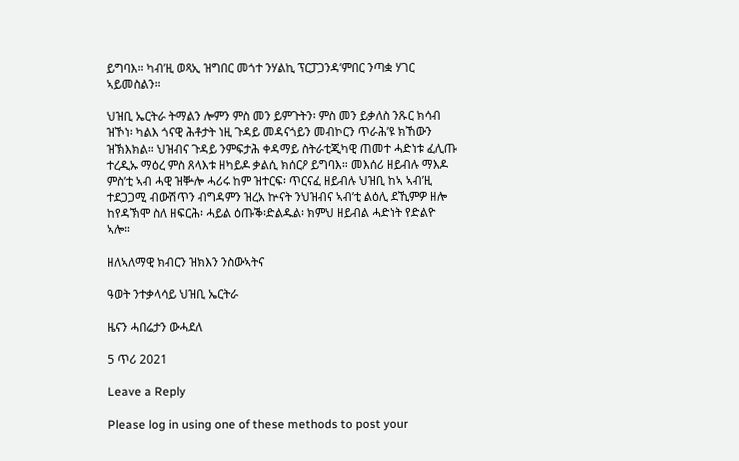ይግባእ። ካብ’ዚ ወጻኢ ዝግበር መጎተ ንሃልኪ ፕርፓጋንዳ’ምበር ንጣቋ ሃገር ኣይመስልን።

ህዝቢ ኤርትራ ትማልን ሎምን ምስ መን ይምጉትን፡ ምስ መን ይቃለስ ንጹር ክሳብ ዝኾነ፡ ካልእ ጎናዊ ሕቶታት ነዚ ጉዳይ መዳናጎይን መብኮርን ጥራሕ’ዩ ክኸውን ዝኽእክል። ህዝብና ጉዳይ ንምፍታሕ ቀዳማይ ስትራቲጂካዊ ጠመተ ሓድነቱ ፈሊጡ ተረዲኡ ማዕረ ምስ ጸላእቱ ዘካይዶ ቃልሲ ክሰርዖ ይግባእ። መእሰሪ ዘይብሉ ማእዶ ምስ’ቲ ኣብ ሓዊ ዝቝሎ ሓሪሩ ከም ዝተርፍ፡ ጥርናፈ ዘይብሉ ህዝቢ ከኣ ኣብ’ዚ ተደጋጋሚ ብውሽጥን ብግዳምን ዝረአ ኵናት ንህዝብና ኣብ’ቲ ልዕሊ ደኺምዎ ዘሎ ከየዳኽሞ ስለ ዘፍርሕ፡ ሓይል ዕጡቕ፡ድልዱል፡ ክምህ ዘይብል ሓድነት የድልዮ ኣሎ።

ዘለኣለማዊ ክብርን ዝክእን ንስውኣትና

ዓወት ንተቃላሳይ ህዝቢ ኤርትራ

ዜናን ሓበሬታን ውሓደለ

5 ጥሪ 2021

Leave a Reply

Please log in using one of these methods to post your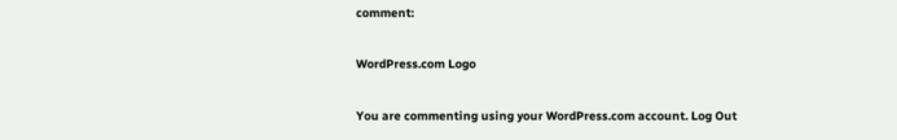comment:

WordPress.com Logo

You are commenting using your WordPress.com account. Log Out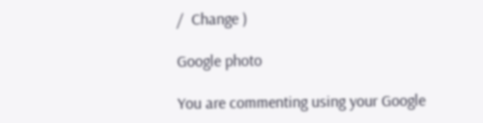/  Change )

Google photo

You are commenting using your Google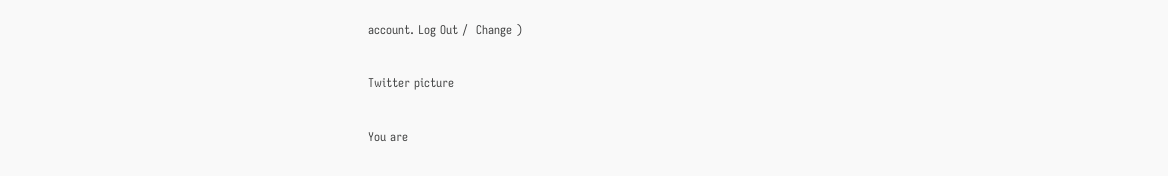account. Log Out /  Change )

Twitter picture

You are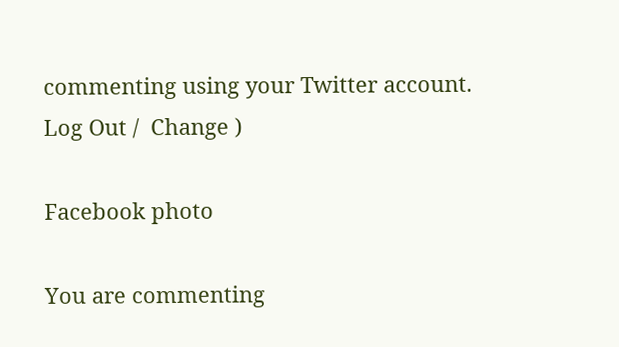commenting using your Twitter account. Log Out /  Change )

Facebook photo

You are commenting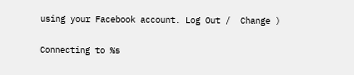using your Facebook account. Log Out /  Change )

Connecting to %s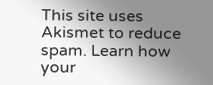This site uses Akismet to reduce spam. Learn how your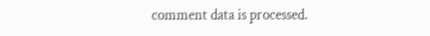comment data is processed.